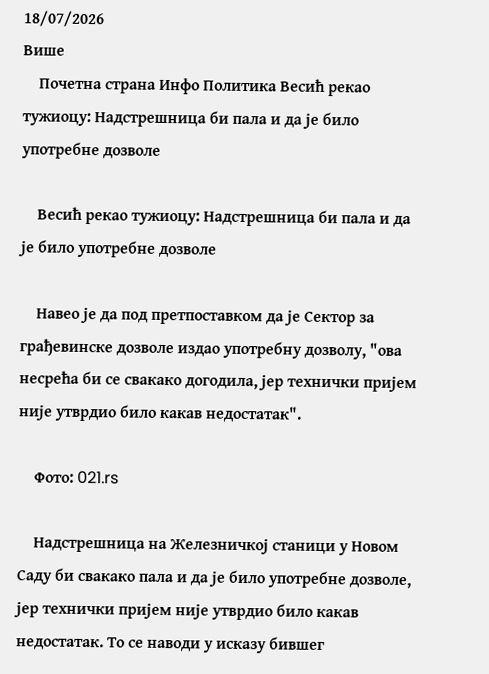18/07/2026
Више
    Почетна страна Инфо Политика Весић рекао тужиоцу: Надстрешница би пала и да је било употребне дозволе

    Весић рекао тужиоцу: Надстрешница би пала и да је било употребне дозволе

    Навео је да под претпоставком да је Сектор за грађевинске дозволе издао употребну дозволу, "ова несрећа би се свакако догодила, јер технички пријем није утврдио било какав недостатак".

    Фото: 021.rs

    Надстрешница на Железничкој станици у Новом Саду би свакако пала и да је било употребне дозволе, јер технички пријем није утврдио било какав недостатак. То се наводи у исказу бившег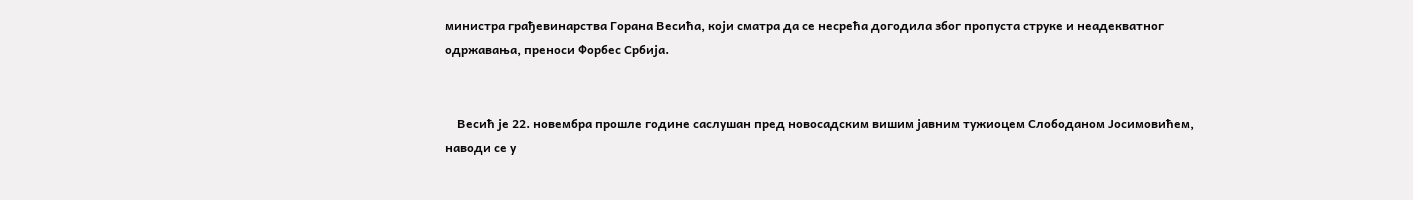министра грађевинарства Горана Весића, који сматра да се несрећа догодила због пропуста струке и неадекватног одржавања, преноси Форбес Србија.


    Весић је 22. новембра прошле године саслушан пред новосадским вишим јавним тужиоцем Слободаном Јосимовићем, наводи се у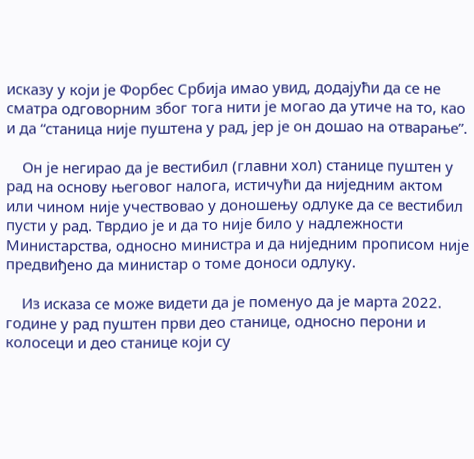исказу у који је Форбес Србија имао увид, додајући да се не сматра одговорним због тога нити је могао да утиче на то, као и да “станица није пуштена у рад, јер је он дошао на отварање”.

    Он је негирао да је вестибил (главни хол) станице пуштен у рад на основу његовог налога, истичући да ниједним актом или чином није учествовао у доношењу одлуке да се вестибил пусти у рад. Тврдио је и да то није било у надлежности Министарства, односно министра и да ниједним прописом није предвиђено да министар о томе доноси одлуку.

    Из исказа се може видети да је поменуо да је марта 2022. године у рад пуштен први део станице, односно перони и колосеци и део станице који су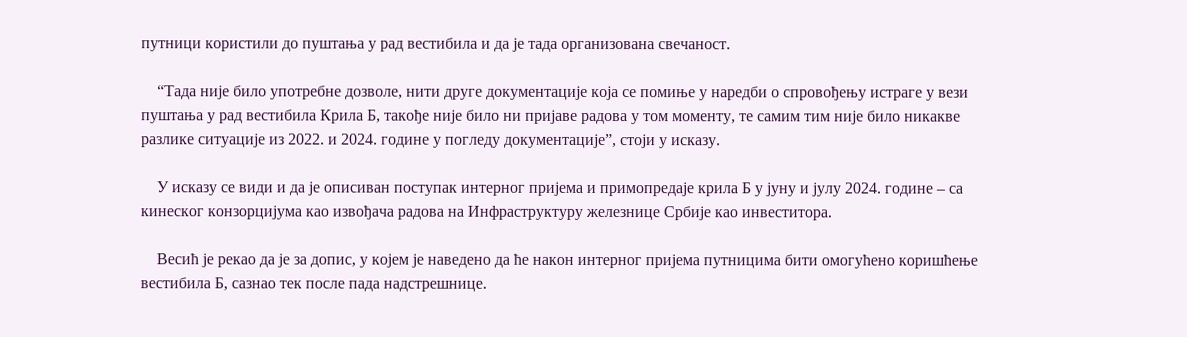путници користили до пуштања у рад вестибила и да је тада организована свечаност.

    “Тада није било употребне дозволе, нити друге документације која се помиње у наредби о спровођењу истраге у вези пуштања у рад вестибила Крила Б, такође није било ни пријаве радова у том моменту, те самим тим није било никакве разлике ситуације из 2022. и 2024. године у погледу документације”, стоји у исказу.

    У исказу се види и да је описиван поступак интерног пријема и примопредаје крила Б у јуну и јулу 2024. године – са кинеског конзорцијума као извођача радова на Инфраструктуру железнице Србије као инвеститора.

    Весић је рекао да је за допис, у којем је наведено да ће након интерног пријема путницима бити омогућено коришћење вестибила Б, сазнао тек после пада надстрешнице.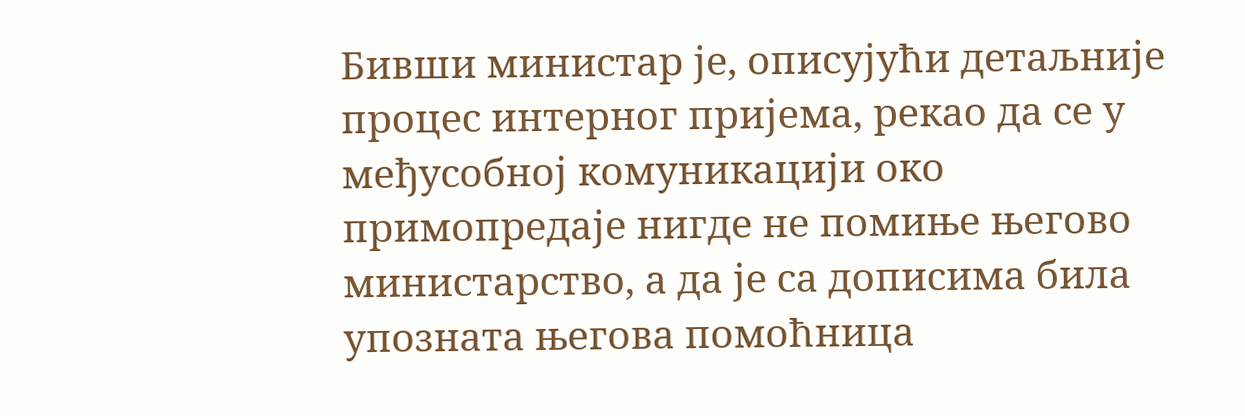Бивши министар је, описујући детаљније процес интерног пријема, рекао да се у међусобној комуникацији око примопредаје нигде не помиње његово министарство, а да је са дописима била упозната његова помоћница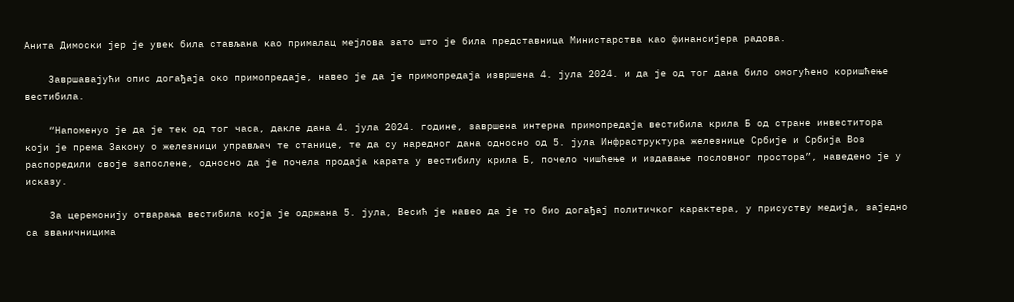Анита Димоски јер је увек била стављана као прималац мејлова зато што је била представница Министарства као финансијера радова.

    Завршавајући опис догађаја око примопредаје, навео је да је примопредаја извршена 4. јула 2024. и да је од тог дана било омогућено коришћење вестибила.

    “Напоменуо је да је тек од тог часа, дакле дана 4. јула 2024. године, завршена интерна примопредаја вестибила крила Б од стране инвеститора који је према Закону о железници управљач те станице, те да су наредног дана односно од 5. јула Инфраструктура железнице Србије и Србија Воз распоредили своје запослене, односно да је почела продаја карата у вестибилу крила Б, почело чишћење и издавање пословног простора”, наведено је у исказу.

    За церемонију отварања вестибила која је одржана 5. јула, Весић је навео да је то био догађај политичког карактера, у присуству медија, заједно са званичницима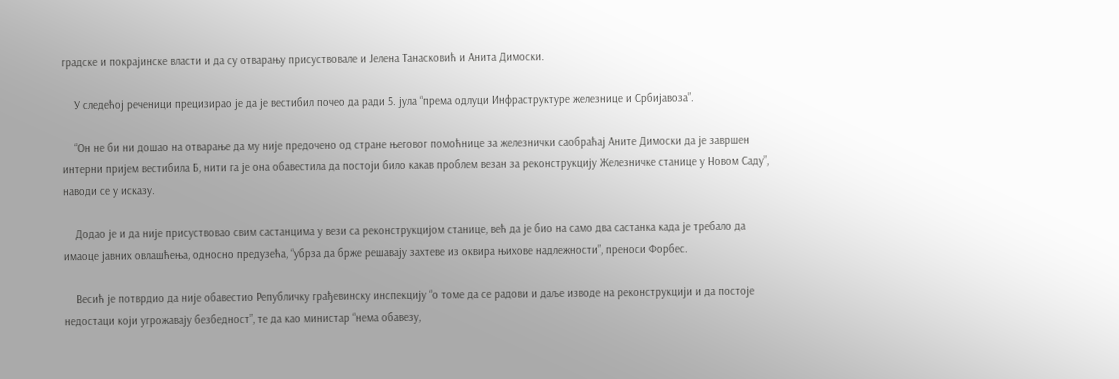градске и покрајинске власти и да су отварању присуствовале и Јелена Танасковић и Анита Димоски.

    У следећој реченици прецизирао је да је вестибил почео да ради 5. јула “према одлуци Инфраструктуре железнице и Србијавоза”.

    “Он не би ни дошао на отварање да му није предочено од стране његовог помоћнице за железнички саобраћај Аните Димоски да је завршен интерни пријем вестибила Б, нити га је она обавестила да постоји било какав проблем везан за реконструкцију Железничке станице у Новом Саду”, наводи се у исказу.

    Додао је и да није присуствовао свим састанцима у вези са реконструкцијом станице, већ да је био на само два састанка када је требало да имаоце јавних овлашћења, односно предузећа, “убрза да брже решавају захтеве из оквира њихове надлежности”, преноси Форбес.

    Весић је потврдио да није обавестио Републичку грађевинску инспекцију “о томе да се радови и даље изводе на реконструкцији и да постоје недостаци који угрожавају безбедност”, те да као министар “нема обавезу,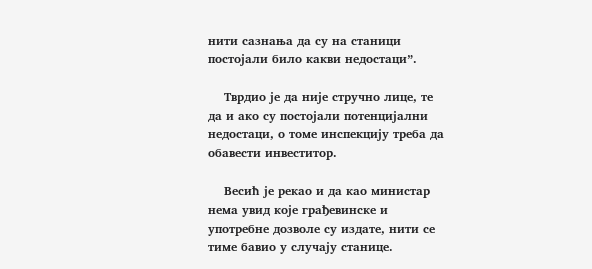нити сазнања да су на станици постојали било какви недостаци”.

    Тврдио је да није стручно лице, те да и ако су постојали потенцијални недостаци, о томе инспекцију треба да обавести инвеститор.

    Весић је рекао и да као министар нема увид које грађевинске и употребне дозволе су издате, нити се тиме бавио у случају станице.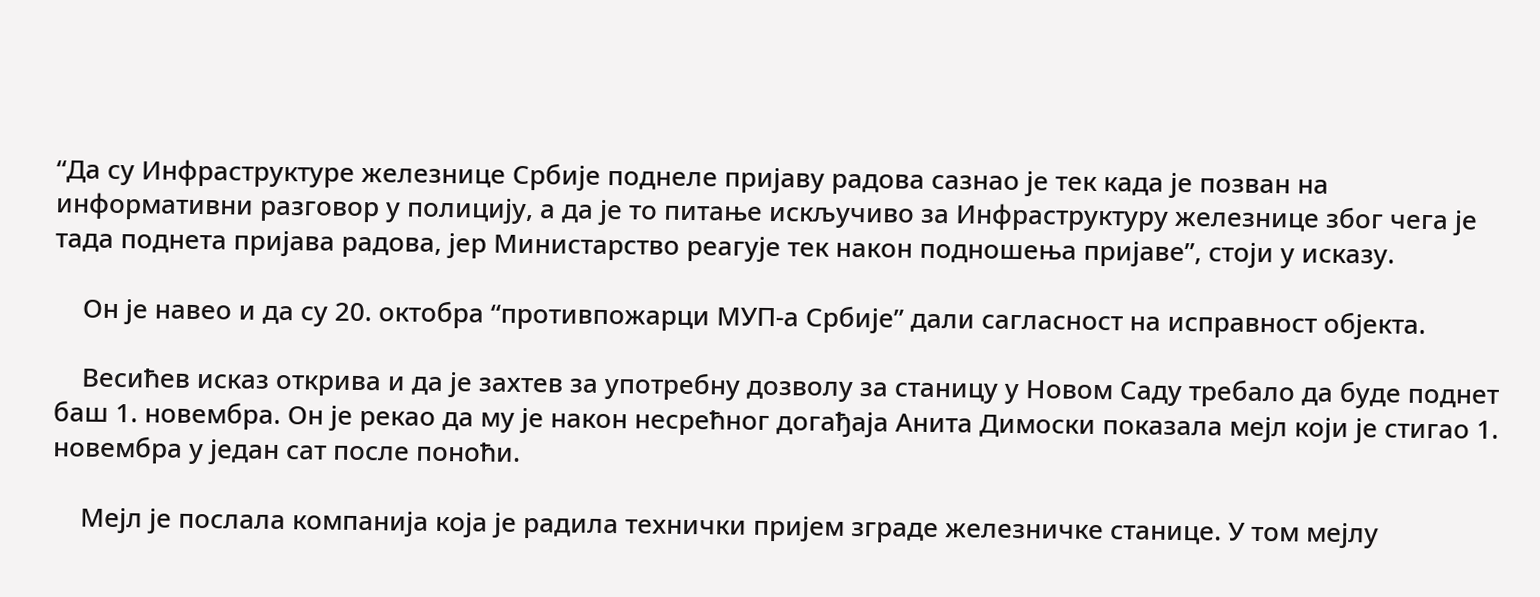“Да су Инфраструктуре железнице Србије поднеле пријаву радова сазнао је тек када је позван на информативни разговор у полицију, а да је то питање искључиво за Инфраструктуру железнице због чега је тада поднета пријава радова, јер Министарство реагује тек након подношења пријаве”, стоји у исказу.

    Он је навео и да су 20. октобра “противпожарци МУП-а Србије” дали сагласност на исправност објекта.

    Весићев исказ открива и да је захтев за употребну дозволу за станицу у Новом Саду требало да буде поднет баш 1. новембра. Он је рекао да му је након несрећног догађаја Анита Димоски показала мејл који је стигао 1. новембра у један сат после поноћи.

    Мејл је послала компанија која је радила технички пријем зграде железничке станице. У том мејлу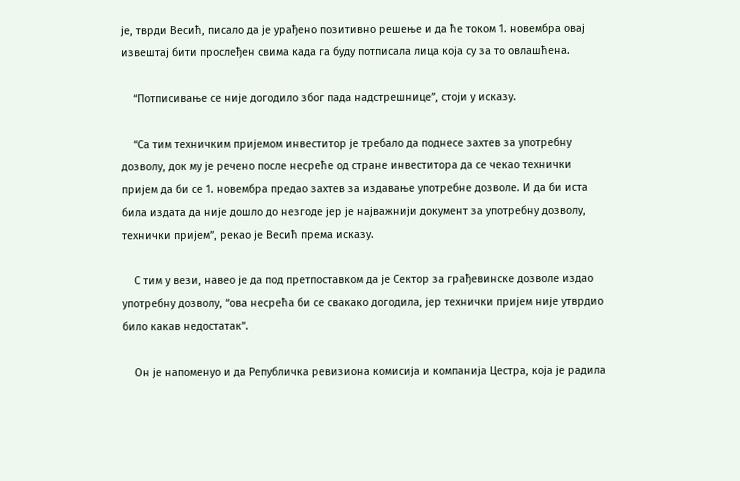је, тврди Весић, писало да је урађено позитивно решење и да ће током 1. новембра овај извештај бити прослеђен свима када га буду потписала лица која су за то овлашћена.

    “Потписивање се није догодило због пада надстрешнице”, стоји у исказу.

    “Са тим техничким пријемом инвеститор је требало да поднесе захтев за употребну дозволу, док му је речено после несреће од стране инвеститора да се чекао технички пријем да би се 1. новембра предао захтев за издавање употребне дозволе. И да би иста била издата да није дошло до незгоде јер је најважнији документ за употребну дозволу, технички пријем”, рекао је Весић према исказу.

    С тим у вези, навео је да под претпоставком да је Сектор за грађевинске дозволе издао употребну дозволу, “ова несрећа би се свакако догодила, јер технички пријем није утврдио било какав недостатак”.

    Он је напоменуо и да Републичка ревизиона комисија и компанија Цестра, која је радила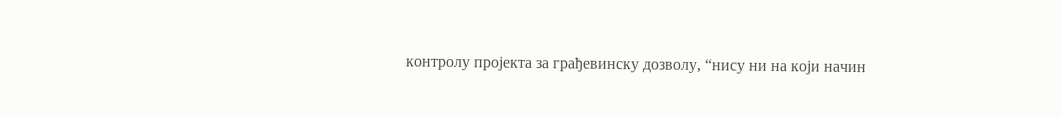контролу пројекта за грађевинску дозволу, “нису ни на који начин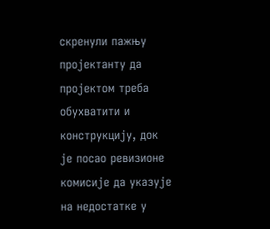скренули пажњу пројектанту да пројектом треба обухватити и конструкцију, док је посао ревизионе комисије да указује на недостатке у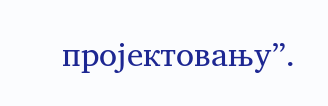пројектовању”.